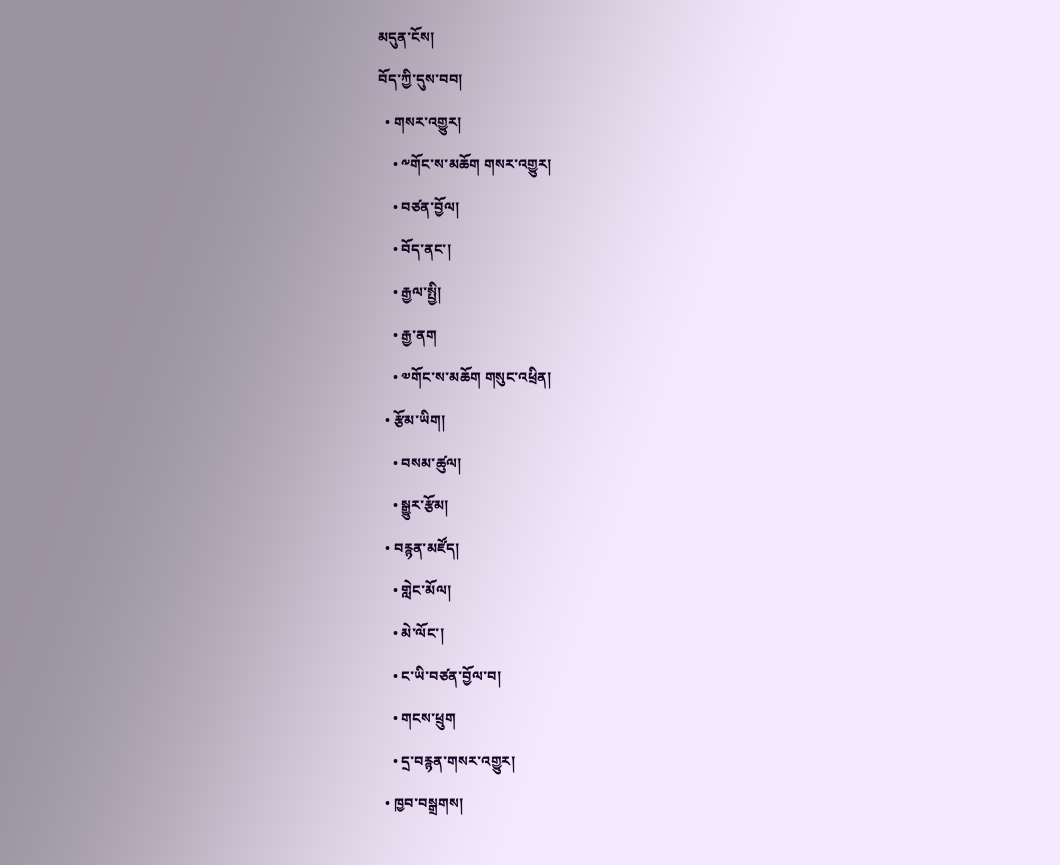མདུན་ངོས།
བོད་ཀྱི་དུས་བབ།
  • གསར་འགྱུར།
    • ༸གོང་ས་མཆོག གསར་འགྱུར།
    • བཙན་བྱོལ།
    • བོད་ནང་།
    • རྒྱལ་སྤྱི།
    • རྒྱ་ནག
    • ༧གོང་ས་མཆོག གསུང་འཕྲིན།
  • རྩོམ་ཡིག།
    • བསམ་ཚུལ།
    • སྒྱུར་རྩོམ།
  • བརྙན་མཛོད།
    • གླེང་མོལ།
    • མེ་ལོང་།
    • ང་ཡི་བཙན་བྱོལ་བ།
    • གངས་ཕྲུག
    • དྲ་བརྙན་གསར་འགྱུར།
  • ཁྱབ་བསྒྲགས།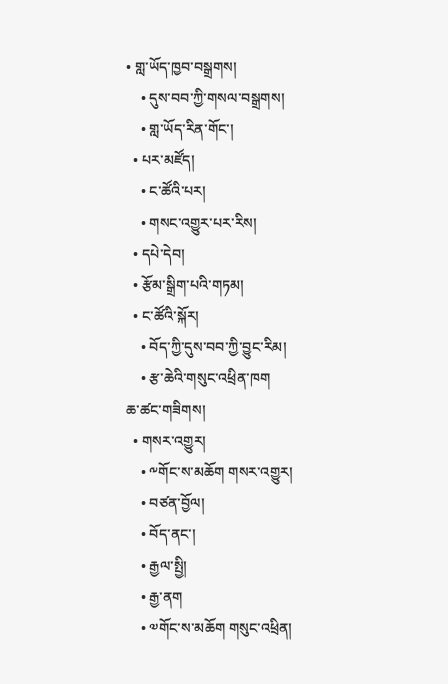• གླ་ཡོད་ཁྱབ་བསྒྲགས།
    • དུས་བབ་ཀྱི་གསལ་བསྒྲགས།
    • གླ་ཡོད་རིན་གོང་།
  • པར་མཛོད།
    • ང་ཚོའི་པར།
    • གསང་འགྱུར་པར་རིས།
  • དཔེ་དེབ།
  • རྩོམ་སྒྲིག་པའི་གཏམ།
  • ང་ཚོའི་སྐོར།
    • བོད་ཀྱི་དུས་བབ་ཀྱི་བྱུང་རིམ།
    • རྩ་ཆེའི་གསུང་འཕྲིན་ཁག
ཆ་ཚང་གཟིགས།
  • གསར་འགྱུར།
    • ༸གོང་ས་མཆོག གསར་འགྱུར།
    • བཙན་བྱོལ།
    • བོད་ནང་།
    • རྒྱལ་སྤྱི།
    • རྒྱ་ནག
    • ༧གོང་ས་མཆོག གསུང་འཕྲིན།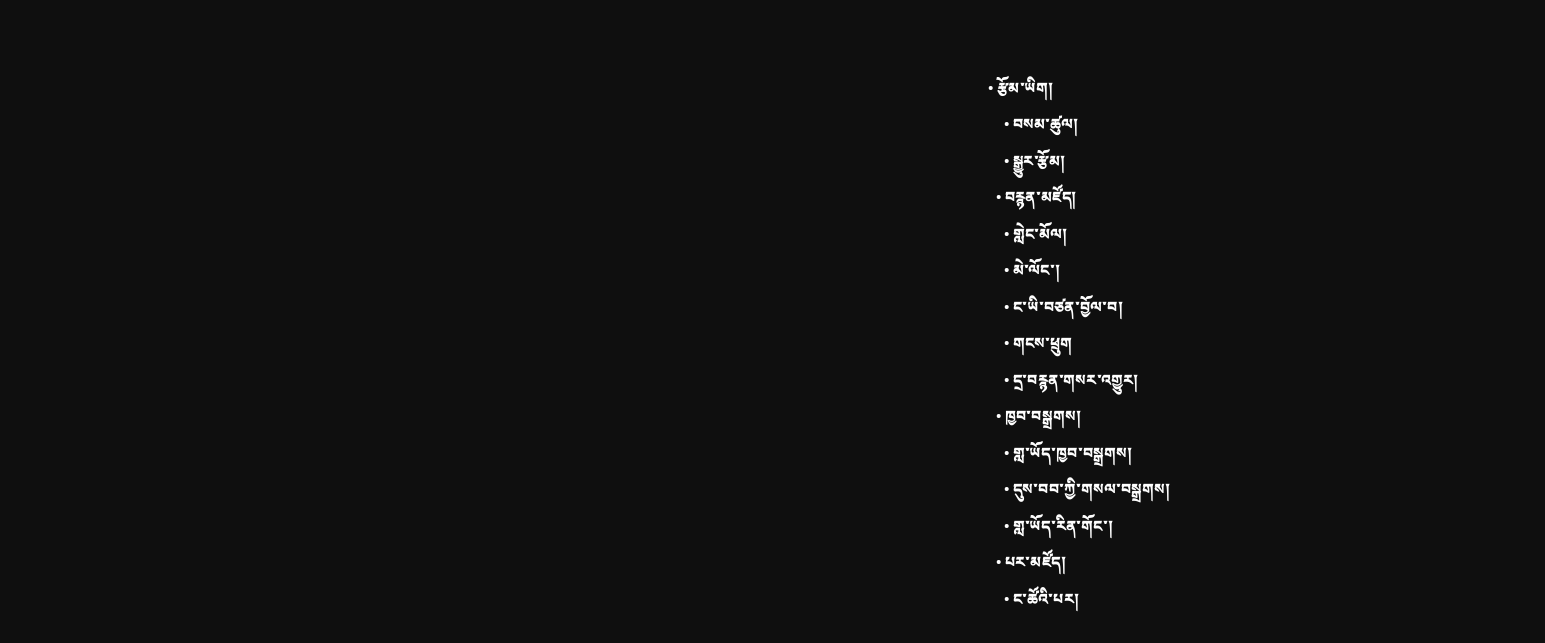• རྩོམ་ཡིག།
    • བསམ་ཚུལ།
    • སྒྱུར་རྩོམ།
  • བརྙན་མཛོད།
    • གླེང་མོལ།
    • མེ་ལོང་།
    • ང་ཡི་བཙན་བྱོལ་བ།
    • གངས་ཕྲུག
    • དྲ་བརྙན་གསར་འགྱུར།
  • ཁྱབ་བསྒྲགས།
    • གླ་ཡོད་ཁྱབ་བསྒྲགས།
    • དུས་བབ་ཀྱི་གསལ་བསྒྲགས།
    • གླ་ཡོད་རིན་གོང་།
  • པར་མཛོད།
    • ང་ཚོའི་པར།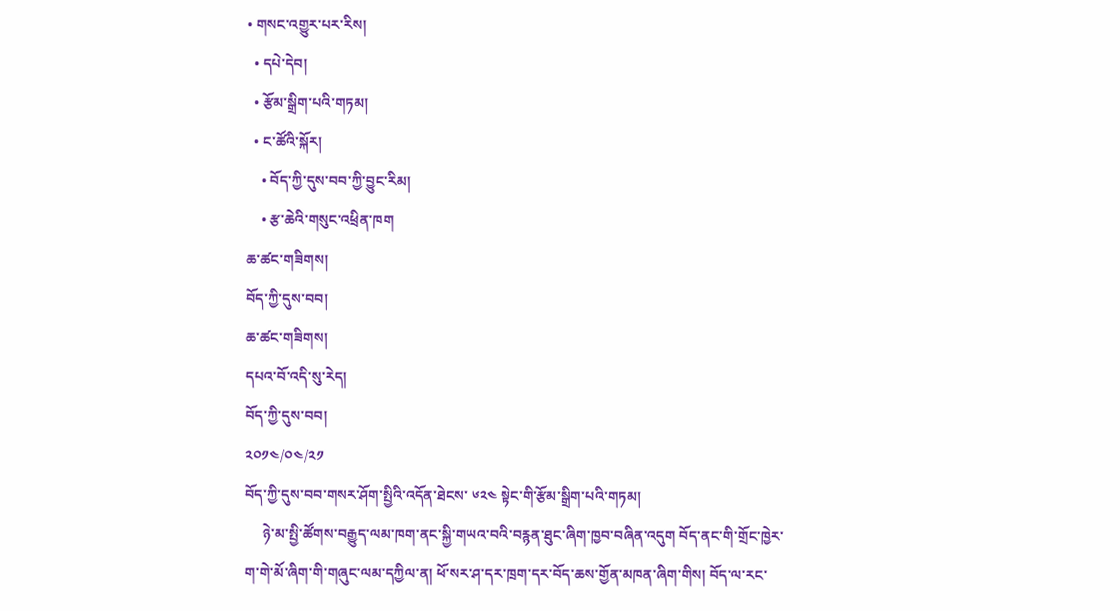• གསང་འགྱུར་པར་རིས།
  • དཔེ་དེབ།
  • རྩོམ་སྒྲིག་པའི་གཏམ།
  • ང་ཚོའི་སྐོར།
    • བོད་ཀྱི་དུས་བབ་ཀྱི་བྱུང་རིམ།
    • རྩ་ཆེའི་གསུང་འཕྲིན་ཁག
ཆ་ཚང་གཟིགས།
བོད་ཀྱི་དུས་བབ།
ཆ་ཚང་གཟིགས།
དཔའ་བོ་འདི་སུ་རེད།
བོད་ཀྱི་དུས་བབ།
༢༠༡༤/༠༤/༢༡
བོད་ཀྱི་དུས་བབ་གསར་ཤོག་སྤྱིའི་འདོན་ཐེངས་ ༦༢༤ སྟེང་གི་རྩོམ་སྒྲིག་པའི་གཏམ།
     ཉེ་མ་སྤྱི་ཚོགས་བརྒྱུད་ལམ་ཁག་ནང་སྐྱི་གཡའ་བའི་བརྙན་ཐུང་ཞིག་ཁྱབ་བཞིན་འདུག བོད་ནང་གི་གྲོང་ཁྱེར་ག་གེ་མོ་ཞིག་གི་གཞུང་ལམ་དཀྱིལ་ན། ཕོ་སར་ཤ་དར་ཁྲག་དར་བོད་ཆས་གྱོན་མཁན་ཞིག་གིས། བོད་ལ་རང་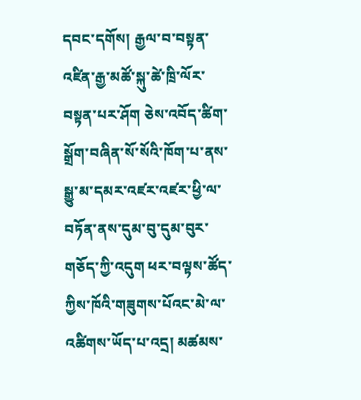དབང་དགོས། རྒྱལ་བ་བསྟན་འཛིན་རྒྱ་མཚོ་སྐུ་ཚེ་ཁྲི་ལོར་བསྟན་པར་ཤོག ཅེས་འབོད་ཚིག་སྒྲོག་བཞིན་སོ་སོའི་ཁོག་པ་ནས་སྒྱུ་མ་དམར་འཛར་འཛར་ཕྱི་ལ་བཏོན་ནས་དུམ་བུ་དུམ་བུར་གཅོད་ཀྱི་འདུག ཕར་བལྟས་ཚོད་ཀྱིས་ཁོའི་གཟུགས་པོའང་མེ་ལ་འཚིགས་ཡོད་པ་འདྲ། མཚམས་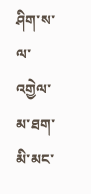ཤིག་ས་ལ་འགྱེལ་མ་ཐག་མི་མང་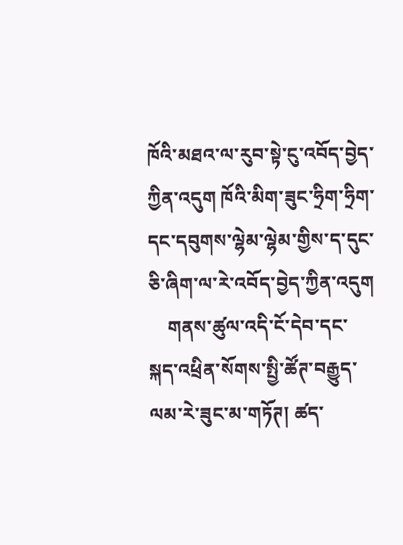ཁོའི་མཐའ་ལ་རུབ་སྟེ་ངུ་འབོད་བྱེད་ཀྱིན་འདུག ཁོའི་མིག་ཟུང་ཧྲིག་ཧྲིག་དང་དབུགས་ལྷེམ་ལྷེམ་གྱིས་ད་དུང་ཅི་ཞིག་ལ་རེ་འབོད་བྱེད་ཀྱིན་འདུག
    གནས་ཚུལ་འདི་ངོ་དེབ་དང་སྐད་འཕྲིན་སོགས་སྤྱི་ཚོཊ་བརྒྱུད་ལམ་རེ་ཟུང་མ་གཏོཊ། ཚད་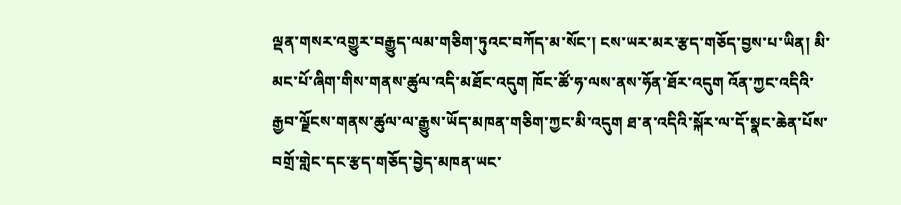ལྡན་གསར་འགྱུར་བརྒྱུད་ལམ་གཅིག་ཏུའང་བཀོད་མ་སོང་། ངས་ཡར་མར་རྩད་གཅོད་བྱས་པ་ཡིན། མི་མང་པོ་ཞིག་གིས་གནས་ཚུལ་འདི་མཐོང་འདུག ཁོང་ཚོ་ཧ་ལས་ནས་ཧོན་ཐོར་འདུག འོན་ཀྱང་འདིའི་རྒྱབ་ལྗོངས་གནས་ཚུལ་ལ་རྒྱུས་ཡོད་མཁན་གཅིག་ཀྱང་མི་འདུག ཐ་ན་འདིའི་སྐོར་ལ་དོ་སྣང་ཆེན་པོས་བགྲོ་གླེང་དང་རྩད་གཅོད་བྱེད་མཁན་ཡང་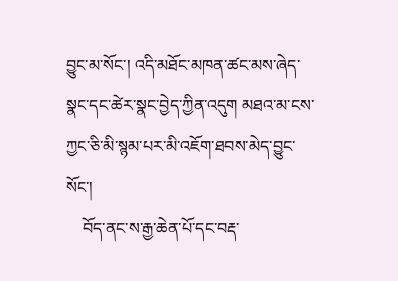བྱུང་མ་སོང་། འདི་མཐོང་མཁན་ཚང་མས་ཞེད་སྣང་དང་ཚེར་སྣང་བྱེད་ཀྱིན་འདུག མཐའ་མ་ངས་ཀྱང་ཅི་མི་སྙམ་པར་མི་འཇོག་ཐབས་མེད་བྱུང་སོང་།
    བོད་ནང་ས་རྒྱ་ཆེན་པོ་དང་བརྡ་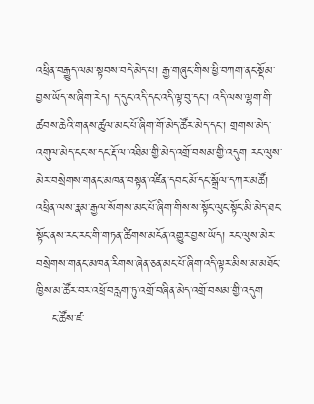འཕྲིན་བརྒྱུད་ལམ་སྟབས་བདེ་མེད་པ། རྒྱ་གཞུང་གིས་ཕྱི་བཀག་ནང་སྡོམ་བྱས་ཡོད་ས་ཞིག་རེད། ད་དུང་འདི་དང་འདི་ལྟ་བུ་དང་། འདི་ལས་ལྷག་གི་ཚབས་ཆེའི་གནས་ཚུལ་མང་པོ་ཞིག་གོ་མེད་ཚོར་མེད་དང་། གྲགས་མེད་འགུལ་མེད་ངང་ས་དང་རྡོ་ལ་འཐིམ་གྱི་མེད་འགྲོ་བསམ་གྱི་འདུག རང་ལུས་མེར་བསྲེགས་གནང་མཁན་བསྟན་འཛིན་དབང་མོ་དང་སྒྲོལ་དཀར་མཚོ། འཕྲིན་ལས་རྣམ་རྒྱལ་སོགས་མང་པོ་ཞིག་གིས་ས་སྟོང་ལུང་སྟོང་མི་མེད་ཐང་སྟོང་ནས་རང་རང་གི་གཏན་ཚིགས་མངོན་འགྱུར་བྱས་ཡོད། རང་ལུས་མེར་བསྲེགས་གནང་མཁན་རིགས་ཞེན་ཅན་མང་པོ་ཞིག་འདི་ལྟར་མིས་མ་མཐོང་ཁྱིས་མ་ཚོར་བར་འཕྲོ་བརླག་ཏུ་འགྲོ་བཞིན་མེད་འགྲོ་བསམ་གྱི་འདུག
    ང་ཚོས་ཛ་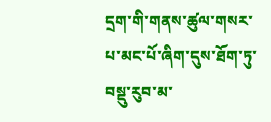དྲག་གི་གནས་ཚུལ་གསར་པ་མང་པོ་ཞིག་དུས་ཐོག་ཏུ་བསྡུ་རུབ་མ་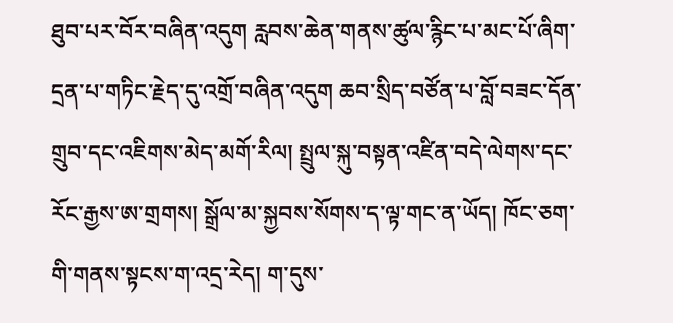ཐུབ་པར་བོར་བཞིན་འདུག རླབས་ཆེན་གནས་ཚུལ་རྙིང་པ་མང་པོ་ཞིག་དྲན་པ་གཏིང་རྗེད་དུ་འགྲོ་བཞིན་འདུག ཆབ་སྲིད་བཙོན་པ་བློ་བཟང་དོན་གྲུབ་དང་འཇིགས་མེད་མགོ་རིལ། སྤྲུལ་སྐུ་བསྟན་འཛིན་བདེ་ལེགས་དང་རོང་རྒྱས་ཨ་གྲགས། སྒྲོལ་མ་སྐྱབས་སོགས་ད་ལྟ་གང་ན་ཡོད། ཁོང་ཅག་གི་གནས་སྟངས་ག་འདྲ་རེད། ག་དུས་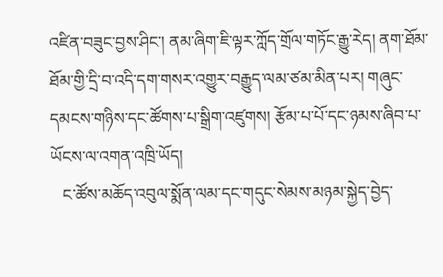འཛིན་བཟུང་བྱས་ཤིང་། ནམ་ཞིག་ཇི་ལྟར་ཀློད་གྲོལ་གཏོང་རྒྱུ་རེད། ནག་ཐོམ་ཐོམ་གྱི་དྲི་བ་འདི་དག་གསར་འགྱུར་བརྒྱུད་ལམ་ཙམ་མིན་པར། གཞུང་དམངས་གཉིས་དང་ཚོགས་པ་སྒྲིག་འཛུགས། རྩོམ་པ་པོ་དང་ཉམས་ཞིབ་པ་ཡོངས་ལ་འགན་འཁྲི་ཡོད།
   ང་ཚོས་མཆོད་འབུལ་སྨོན་ལམ་དང་གདུང་སེམས་མཉམ་སྐྱེད་བྱེད་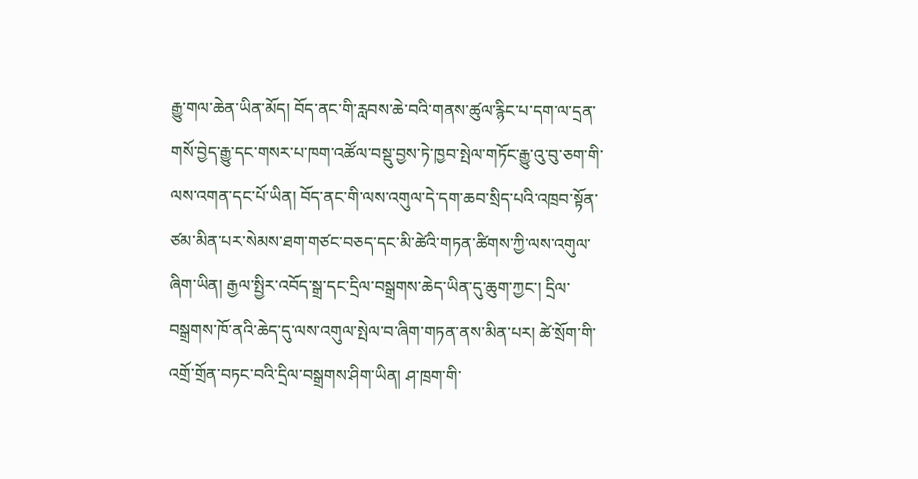རྒྱུ་གལ་ཆེན་ཡིན་མོད། བོད་ནང་གི་རླབས་ཆེ་བའི་གནས་ཚུལ་རྙིང་པ་དག་ལ་དྲན་གསོ་བྱེད་རྒྱུ་དང་གསར་པ་ཁག་འཚོལ་བསྡུ་བྱས་ཏེ་ཁྱབ་སྤེལ་གཏོང་རྒྱུ་འུ་བུ་ཅག་གི་ལས་འགན་དང་པོ་ཡིན། བོད་ནང་གི་ལས་འགུལ་དེ་དག་ཆབ་སྲིད་པའི་འཁྲབ་སྟོན་ཙམ་མིན་པར་སེམས་ཐག་གཙང་བཅད་དང་མི་ཚེའི་གཏན་ཚིགས་ཀྱི་ལས་འགུལ་ཞིག་ཡིན། རྒྱལ་སྤྱིར་འབོད་སྒྲ་དང་དྲིལ་བསྒྲགས་ཆེད་ཡིན་དུ་ཆུག་ཀྱང་། དྲིལ་བསྒྲགས་ཁོ་ནའི་ཆེད་དུ་ལས་འགུལ་སྤེལ་བ་ཞིག་གཏན་ནས་མིན་པར། ཚེ་སྲོག་གི་འགྲོ་གྲོན་བཏང་བའི་དྲིལ་བསྒྲགས་ཤིག་ཡིན། ཤ་ཁྲག་གི་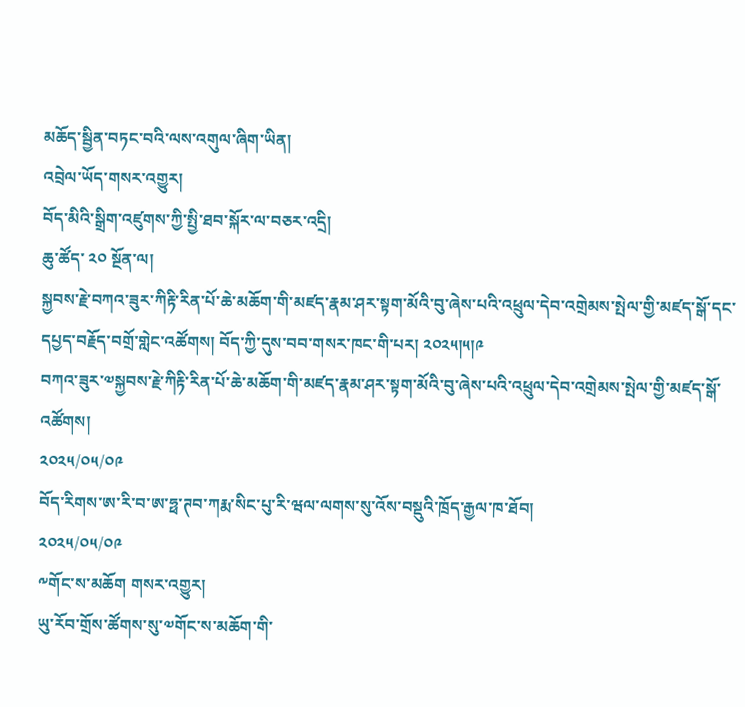མཆོད་སྦྱིན་བཏང་བའི་ལས་འགུལ་ཞིག་ཡིན།
འབྲེལ་ཡོད་གསར་འགྱུར།
བོད་མིའི་སྒྲིག་འཛུགས་ཀྱི་སྤྱི་ཐབ་སྐོར་ལ་བཅར་འདྲི།
ཆུ་ཚོད་ ༢༠ སྔོན་ལ།
སྐྱབས་རྗེ་བཀའ་ཟུར་ཀིརྟི་རིན་པོ་ཆེ་མཆོག་གི་མཛད་རྣམ་ཤར་སྟག་མོའི་བུ་ཞེས་པའི་འཕྲུལ་དེབ་འགྲེམས་སྤེལ་གྱི་མཛད་སྒོ་དང་དཔྱད་བརྗོད་བགྲོ་གླེང་འཚོགས། བོད་ཀྱི་དུས་བབ་གསར་ཁང་གི་པར། ༢༠༢༥།༥།༩
བཀའ་ཟུར་༧སྐྱབས་རྗེ་ཀིརྟི་རིན་པོ་ཆེ་མཆོག་གི་མཛད་རྣམ་ཤར་སྟག་མོའི་བུ་ཞེས་པའི་འཕྲུལ་དེབ་འགྲེམས་སྤེལ་གྱི་མཛད་སྒོ་འཚོགས།
༢༠༢༥/༠༥/༠༩
བོད་རིགས་ཨ་རི་བ་ཨ་ཧྥ་ཊབ་ཀརྨ་སིང་པུ་རི་ཝལ་ལགས་སུ་འོས་བསྡུའི་ཁྲོད་རྒྱལ་ཁ་ཐོབ།
༢༠༢༥/༠༥/༠༩
༸གོང་ས་མཆོག གསར་འགྱུར།
ཡུ་རོབ་གྲོས་ཚོགས་སུ་༧གོང་ས་མཆོག་གི་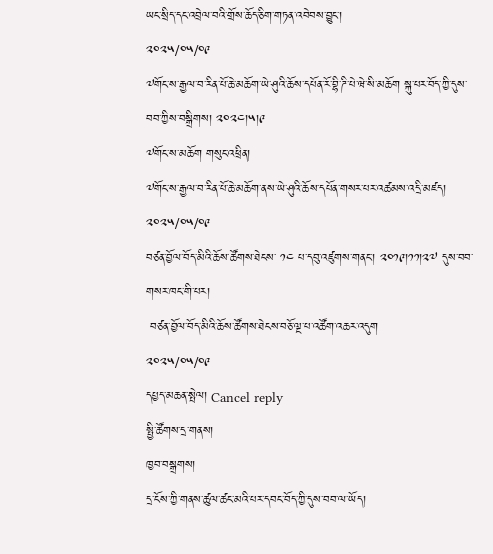ཡང་སྲིད་དང་འབྲེལ་བའི་གྲོས་ཆོད་ཅིག་གཏན་འབེབས་བྱུང་།
༢༠༢༥/༠༥/༠༩
༧གོང་ས་རྒྱལ་བ་རིན་པོ་ཆེ་མཆོག་ཡེ་ཤུའི་ཆོས་དཔོན་རོ་བྷི་ཌི་པེ་ཝེ་སི་མཆོག སྐུ་པར་བོད་ཀྱི་དུས་བབ་ཀྱིས་བསྒྲིགས། ༢༠༢༤།༥།༩
༧གོང་ས་མཆོག གསུང་འཕྲིན།
༧གོང་ས་རྒྱལ་བ་རིན་པོ་ཆེ་མཆོག་ནས་ཡེ་ཤུའི་ཆོས་དཔོན་གསར་པར་འཚམས་འདྲི་མཛད།
༢༠༢༥/༠༥/༠༩
བཙན་བྱོལ་བོད་མིའི་ཆོས་ཚོགས་ཐེངས་ ༡༤ པ་དབུ་འཛུགས་གནང་། ༢༠༡༩།༡༡།༢༧ དུས་བབ་གསར་ཁང་གི་པར།
 བཙན་བྱོལ་བོད་མིའི་ཆོས་ཚོགས་ཐེངས་བཅོ་ལྔ་པ་འཚོག་འཆར་འདུག
༢༠༢༥/༠༥/༠༩
དཔྱད་མཆན་སྤེལ། Cancel reply
སྤྱི་ཚོགས་དྲ་གནས།
ཁྱབ་བསྒྲགས།
དྲ་ངོས་ཀྱི་གནས་ཚུལ་ཚང་མའི་པར་དབང་བོད་ཀྱི་དུས་བབ་ལ་ཡོད།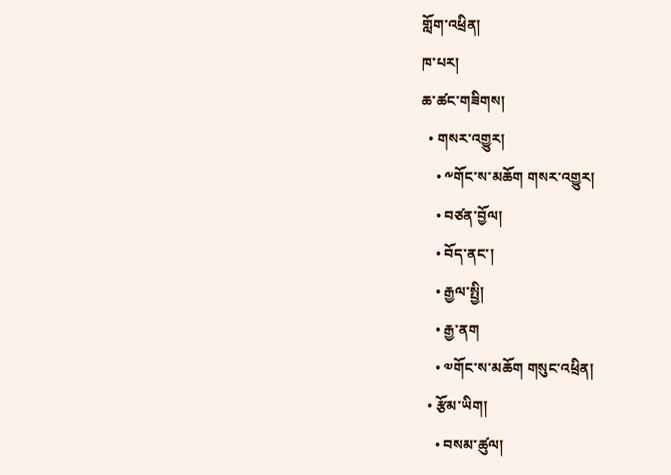གློག་འཕྲིན།
ཁ་པར།
ཆ་ཚང་གཟིགས།
  • གསར་འགྱུར།
    • ༸གོང་ས་མཆོག གསར་འགྱུར།
    • བཙན་བྱོལ།
    • བོད་ནང་།
    • རྒྱལ་སྤྱི།
    • རྒྱ་ནག
    • ༧གོང་ས་མཆོག གསུང་འཕྲིན།
  • རྩོམ་ཡིག།
    • བསམ་ཚུལ།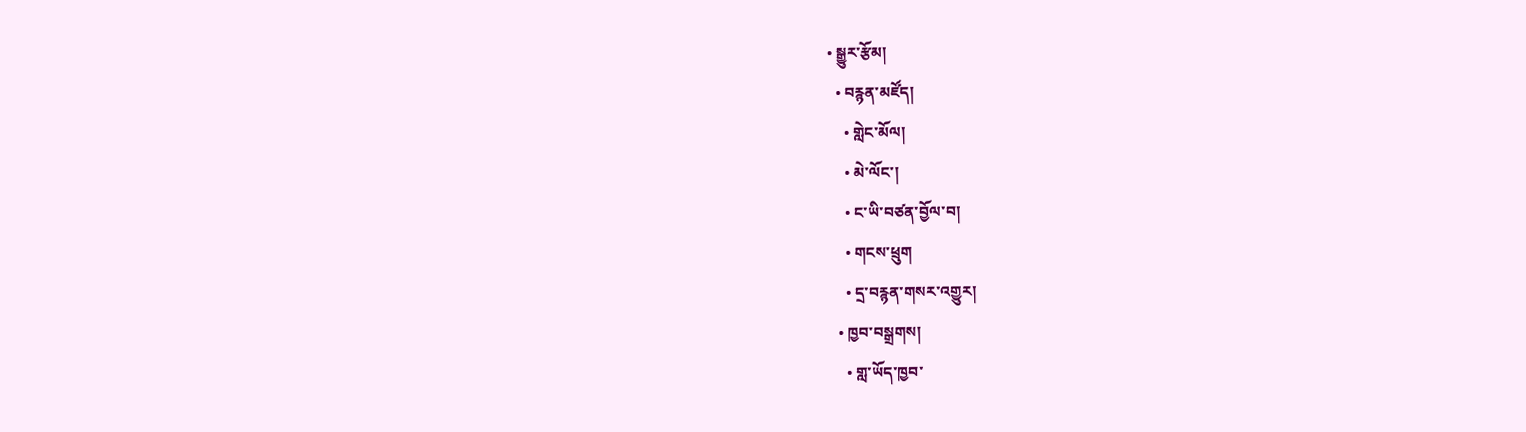• སྒྱུར་རྩོམ།
  • བརྙན་མཛོད།
    • གླེང་མོལ།
    • མེ་ལོང་།
    • ང་ཡི་བཙན་བྱོལ་བ།
    • གངས་ཕྲུག
    • དྲ་བརྙན་གསར་འགྱུར།
  • ཁྱབ་བསྒྲགས།
    • གླ་ཡོད་ཁྱབ་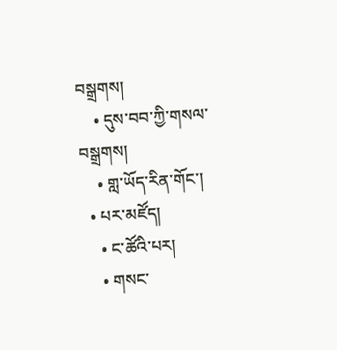བསྒྲགས།
    • དུས་བབ་ཀྱི་གསལ་བསྒྲགས།
    • གླ་ཡོད་རིན་གོང་།
  • པར་མཛོད།
    • ང་ཚོའི་པར།
    • གསང་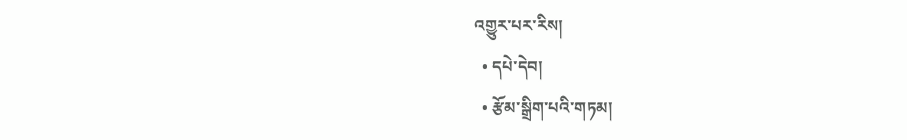འགྱུར་པར་རིས།
  • དཔེ་དེབ།
  • རྩོམ་སྒྲིག་པའི་གཏམ།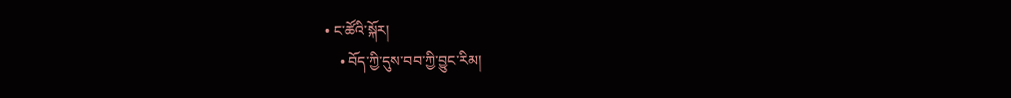• ང་ཚོའི་སྐོར།
    • བོད་ཀྱི་དུས་བབ་ཀྱི་བྱུང་རིམ།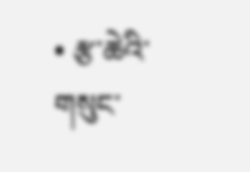• རྩ་ཆེའི་གསུང་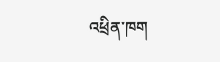འཕྲིན་ཁག